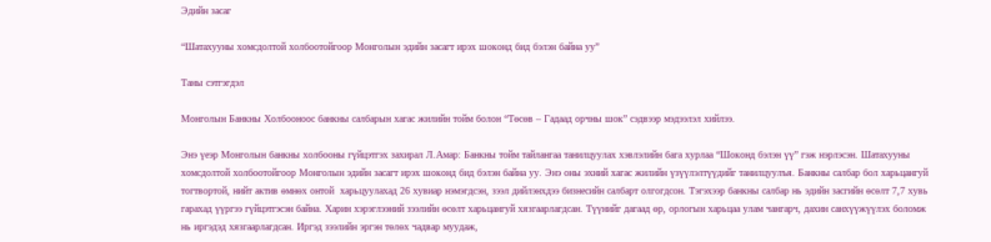Эдийн засаг

“Шатахууны хомсдолтой холбоотойгоор Монголын эдийн засагт ирэх шоконд бид бэлэн байна уу”

Таны сэтгэгдэл

Монголын Банкны Холбооноос банкны салбарын хагас жилийн тойм болон “Төсөв – Гадаад орчны шок” сэдвээр мэдээлэл хийлээ.

Энэ үеэр Монголын банкны холбооны гүйцэтгэх захирал Л.Амар: Банкны тойм тайлангаа танилцуулах хэвлэлийн бага хурлаа “Шоконд бэлэн үү” гэж нэрлэсэн. Шатахууны хомсдолтой холбоотойгоор Монголын эдийн засагт ирэх шоконд бид бэлэн байна уу. Энэ оны эхний хагас жилийн үзүүлэлтүүдийг танилцуулъя. Банкны салбар бол харьцангуй тогтвортой, нийт актив өмнөх онтой  харьцуулахад 26 хувиар нэмэгдсэн, зээл дийлэнхдээ бизнесийн салбарт олгогдсон. Тэгэхээр банкны салбар нь эдийн засгийн өсөлт 7,7 хувь гарахад үүргээ гүйцэтгэсэн байна. Харин хэрэглээний зээлийн өсөлт харьцангуй хязгаарлагдсан. Түүнийг дагаад өр, орлогын харьцаа улам чангарч, дахин санхүүжүүлэх боломж нь иргэдэд хязгаарлагдсан. Иргэд зээлийн эргэн төлөх чадвар муудаж,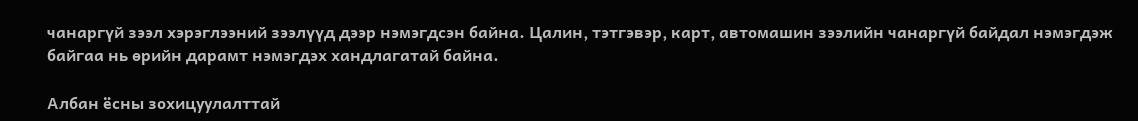чанаргүй зээл хэрэглээний зээлүүд дээр нэмэгдсэн байна. Цалин, тэтгэвэр, карт, автомашин зээлийн чанаргүй байдал нэмэгдэж байгаа нь өрийн дарамт нэмэгдэх хандлагатай байна.

Албан ёсны зохицуулалттай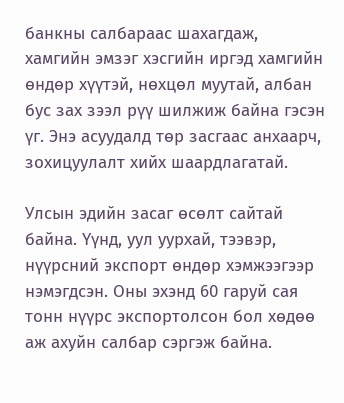банкны салбараас шахагдаж, хамгийн эмзэг хэсгийн иргэд хамгийн өндөр хүүтэй, нөхцөл муутай, албан бус зах зээл рүү шилжиж байна гэсэн үг. Энэ асуудалд төр засгаас анхаарч, зохицуулалт хийх шаардлагатай.

Улсын эдийн засаг өсөлт сайтай байна. Үүнд, уул уурхай, тээвэр, нүүрсний экспорт өндөр хэмжээгээр нэмэгдсэн. Оны эхэнд 60 гаруй сая тонн нүүрс экспортолсон бол хөдөө аж ахуйн салбар сэргэж байна.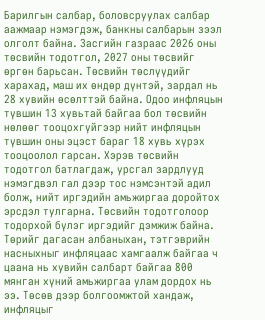Барилгын салбар, боловсруулах салбар аажмаар нэмэгдэж, банкны салбарын зээл олголт байна. Засгийн газраас 2026 оны төсвийн тодотгол, 2027 оны төсвийг өргөн барьсан. Төсвийн төслүүдийг харахад, маш их өндөр дүнтэй, зардал нь 28 хувийн өсөлттэй байна. Одоо инфляцын түвшин 13 хувьтай байгаа бол төсвийн нөлөөг тооцохгүйгээр нийт инфляцын түвшин оны эцэст бараг 18 хувь хүрэх тооцоолол гарсан. Хэрэв төсвийн тодотгол батлагдаж, урсгал зардлууд нэмэгдвэл гал дээр тос нэмсэнтэй адил болж, нийт иргэдийн амьжиргаа доройтох эрсдэл тулгарна. Төсвийн тодотголоор тодорхой бүлэг иргэдийг дэмжиж байна. Төрийг дагасан албаныхан, тэтгэврийн насныхныг инфляцаас хамгаалж байгаа ч цаана нь хувийн салбарт байгаа 800 мянган хүний амьжиргаа улам дордох нь ээ. Төсөв дээр болгоомжтой хандаж, инфляцыг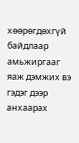хөөрөгдөхгүй байдлаар амьжиргааг яаж дэмжих вэ гэдэг дээр анхаарах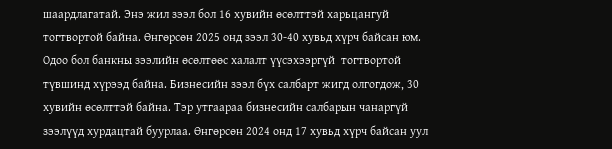шаардлагатай. Энэ жил зээл бол 16 хувийн өсөлттэй харьцангуй тогтвортой байна. Өнгөрсөн 2025 онд зээл 30-40 хувьд хүрч байсан юм. Одоо бол банкны зээлийн өсөлтөөс халалт үүсэхээргүй  тогтвортой түвшинд хүрээд байна. Бизнесийн зээл бүх салбарт жигд олгогдож, 30 хувийн өсөлттэй байна. Тэр утгаараа бизнесийн салбарын чанаргүй зээлүүд хурдацтай буурлаа. Өнгөрсөн 2024 онд 17 хувьд хүрч байсан уул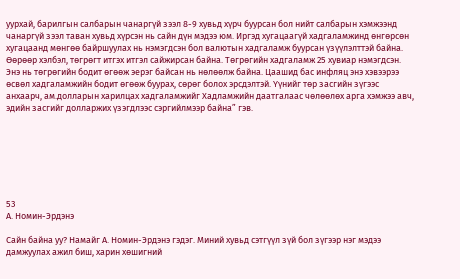уурхай, барилгын салбарын чанаргүй зээл 8-9 хувьд хүрч буурсан бол нийт салбарын хэмжээнд чанаргүй зээл таван хувьд хүрсэн нь сайн дүн мэдээ юм. Иргэд хугацаагүй хадгаламжинд өнгөрсөн хугацаанд мөнгөө байршуулах нь нэмэгдсэн бол валютын хадгаламж буурсан үзүүлэлттэй байна. Өөрөөр хэлбэл, төгрөгт итгэх итгэл сайжирсан байна. Төгрөгийн хадгаламж 25 хувиар нэмэгдсэн. Энэ нь төгрөгийн бодит өгөөж эерэг байсан нь нөлөөлж байна. Цаашид бас инфляц энэ хэвээрээ өсвөл хадгаламжийн бодит өгөөж буурах, сөрөг болох эрсдэлтэй. Үүнийг төр засгийн зүгээс анхаарч, ам.долларын харилцах хадгаламжийг Хадламжийн даатгалаас чөлөөлөх арга хэмжээ авч, эдийн засгийг долларжих үзэгдлээс сэргийлмээр байна” гэв.







53
А. Номин-Эрдэнэ

Сайн байна уу? Намайг А. Номин-Эрдэнэ гэдэг. Миний хувьд сэтгүүл зүй бол зүгээр нэг мэдээ дамжуулах ажил биш, харин хөшигний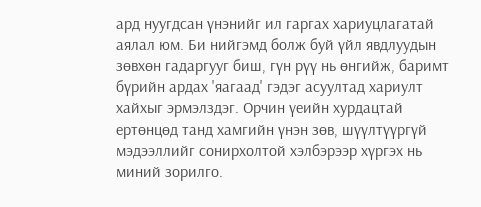ард нуугдсан үнэнийг ил гаргах хариуцлагатай аялал юм. Би нийгэмд болж буй үйл явдлуудын зөвхөн гадаргууг биш, гүн рүү нь өнгийж, баримт бүрийн ардах 'яагаад' гэдэг асуултад хариулт хайхыг эрмэлздэг. Орчин үеийн хурдацтай ертөнцөд танд хамгийн үнэн зөв, шүүлтүүргүй мэдээллийг сонирхолтой хэлбэрээр хүргэх нь миний зорилго.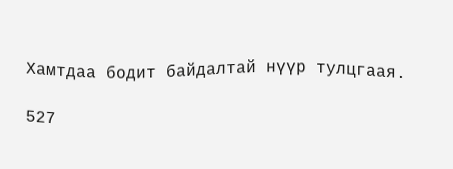Хамтдаа бодит байдалтай нүүр тулцгаая.

527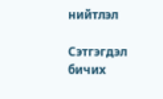нийтлэл

Сэтгэгдэл бичих